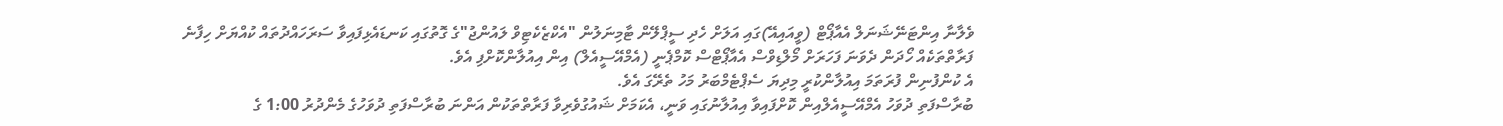ވެލާނާ އިންޓަނޭޝަނަލް އެއާޕޯޓް (ވީއައިއޭ)ގައި އަލަށް ހެދި ސީޕްލޭން ޓާމިނަލުން "އެކްޒެކެޓިވް ލައުންޖު"ގެ ގޮތުގައި ކަނޑައެޅިފައިވާ ސަރަހައްދުތައް ކުއްޔަށް ހިފާނެ ފަރާތްތަކެއް ހޯދަން ދެވަނަ ފަހަރަށް މޯލްޑިވްސް އެއާޕޯޓްސް ކޮމްޕެނީ (އެމްއޭސީއެލް) އިން އިއުލާންކޮށްފި އެވެ.
އެ ކުންފުނިން ފުރަތަމަ އިއުލާންކުރީ މިދިޔަ ސެޕްޓެމްބަރު މަހު ތެރޭގަ އެވެ.
ބުރާސްފަތި ދުވަހު އެމްއޭސީއެލްއިން ކޮށްފައިވާ އިއުލާނުގައި ވަނީ، އެކަމަށް ޝައުގުވެރިވާ ފަރާތްތަކުން އަންނަ ބުރާސްފަތި ދުވަހުގެ މެންދުރު 1:00 ގެ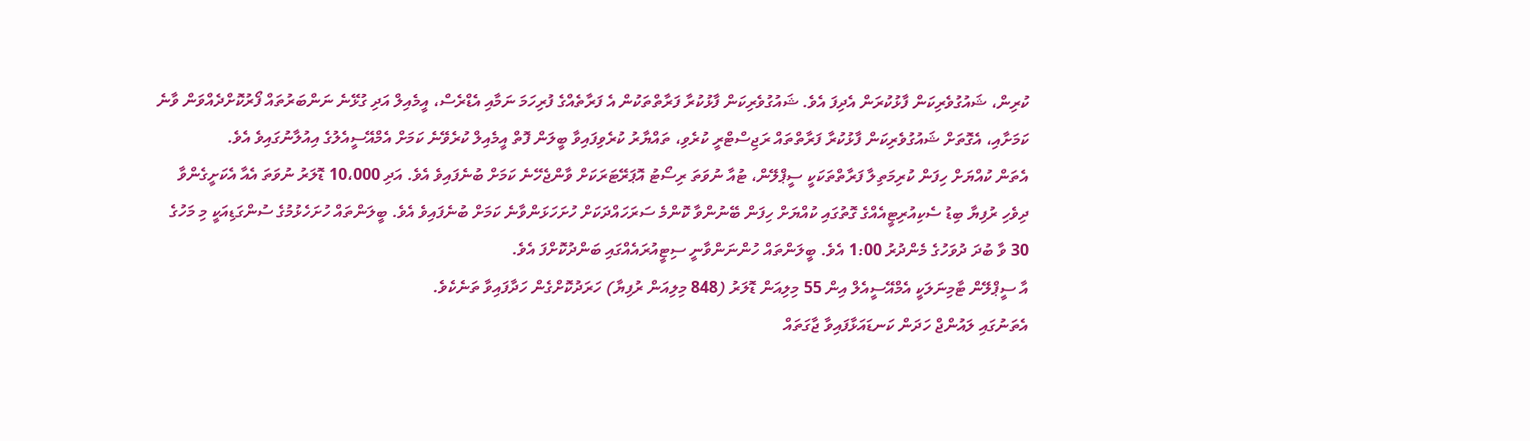ކުރިން، ޝައުގުވެރިކަން ފާޅުކުރަން އެދިފަ އެވެ. ޝައުގުވެރިކަން ފާޅުކުރާ ފަރާތްތަކުން އެ ފަރާތެއްގެ ފުރިހަމަ ނަމާއި އެޑްރެސް، އީމެއިލް އަދި ގުޅޭނެ ނަންބަރުތައް ފޯރުކޮށްދެއްވަން ވާނެ ކަމަށާއި، އެގޮތަށް ޝައުގުވެރިކަން ފާޅުކުރާ ފަރާތްތައް ރަޖިސްޓްރީ ކުރެވި، ތައްޔާރު ކުރެވިފައިވާ ބީލަން ފޮތް އީމެއިލް ކުރެވޭނެ ކަމަށް އެމްއޭސީއެލުގެ އިއުލާނުގައިވެ އެވެ.
އެތަން ކުއްޔަށް ހިފަން ކުރިމަތިލާ ފަރާތްތަކަކީ ސީޕްލޭން، ޓުއާ ނުވަތަ ރިސޯޓު އޮޕަރޭޓަރަކަށް ވާންޖެހޭނެ ކަމަށް ބުނެފައިވެ އެވެ. އަދި 10،000 ޑޮލަރު ނުވަތަ އެއާ އެކަށީގެންވާ ދިވެހި ރުފިޔާ ބިޑު ސެކިއުރިޓީއެއްގެ ގޮތުގައި ކުއްޔަށް ހިފަން ބޭނުންވާ ކޮންމެ ސަރަހައްދަކަށް ހުށަހަޅަންވާނެ ކަމަށް ބުނެފައިވެ އެވެ. ބީލަންތައް ހުށަހެޅުމުގެ ސުންގަޑިއަކީ މި މަހުގެ 30 ވާ ބުދަ ދުވަހުގެ މެންދުރު 1:00 އެވެ. ބީލަންތައް ހުންނަންވާނީ ސިޓީއުރައެއްގައި ބަންދުކޮށްފަ އެވެ.
އާ ސީޕްލޭން ޓާމިނަލަކީ އެމްއޭސީއެލް އިން 55 މިލިއަން ޑޮލަރު (848 މިލިއަން ރުފިޔާ) ހަރަދުކޮށްގެން ހަދާފައިވާ ތަނެކެވެ.
އެތަނުގައި ލައުންޖް ހަދަން ކަނޑައަޅާފައިވާ ޖާގަތައް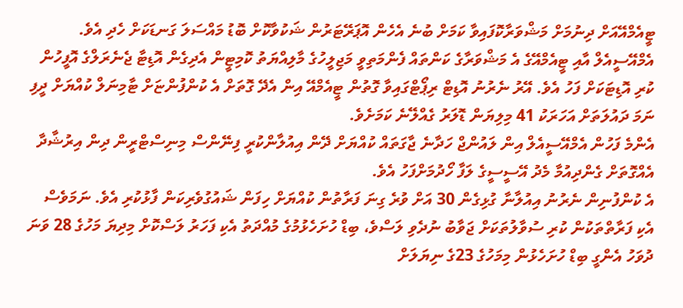ޓީއެމްއޭއަށް ދިނުމަށް މަޝްވަރާކޮފައިވާ ކަމަށް ބުނެ އެހެން އޮޕަރޭޓަރުން ޝަކުވާކޮށް ބޮޑު މައްސަލަ ގަނޑަކަށް ހެދި އެވެ. އެމްއޭސީއެލް އާއި ޓީއެމްއޭގެ އެ މަޝްވަރާގެ ކަންތައް ފެންމަތިވީ މަޖިލީހުގެ މާލިއްޔަތު ކޮމިޓީން އެދިގެން އޮޑިޓާ ޖެނެރަލްގެ އޮފީހުން ކުރި އޮޑިޓަކަށް ފަހު އެވެ. އޭރު ނެރުނު އޮޑިޓް ރިޕޯޓްގައިވާ ގޮތުން ޓީއެމްއޭ އިން އެދޭ ގޮތަށް އެ ކުންފުންޏަށް ޓާމިނަލް ކުއްޔަށް ދީފި ނަމަ ދައުލަތަށް އަހަރަކު 41 މިލިޔަން ޑޮލަރު ގެއްލޭނެ ކަމަށެވެ.
އެންމެ ފަހުން އެމްއޭސީއެލް އިން ލައުންޖް ހަދާނެ ޖާގަތައް ކުއްޔަށް ދޭން އިއުލާންކުރީ ފިނޭންސް މިނިސްޓްރީން ދިން އިރުޝާދާ އެއްގޮތަށް ގެންދިއުމާ މެދު އޭސީސީގެ ލަފާ ހޯދުމަށްފަހު އެވެ.
އެ ކުންފުނިން ނެރުނު އިއުލާނާ ގުޅިގެން 30 އަށް ވުރެ ގިނަ ފަރާތުން ކުއްޔަށް ހިފަން ޝައުގުވެރިކަން ފާޅުކުރި އެވެ. ނަމަވެސް އެކި ފަރާތްތަކުން ކުރި ސުވާލުތަކަށް ޖަވާބު ނުދެވި ލަސްވެ، ބިޑް ހުށަހެޅުމުގެ މުއްދަތު އެކި ފަހަރު ލަސްކޮށް މިދިޔަ މަހުގެ 28 ވަނަ ދުވަހު އެންގީ ބިޑް ހުށަހެޅުން މިމަހުގެ 23ގެ ނިޔަލަށް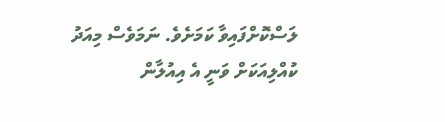ލަސްކޮށްފައިވާ ކަމަށެވެ. ނަމަވެސް މިއަދު ކުއްލިއަކަށް ވަނީ އެ އިއުލާން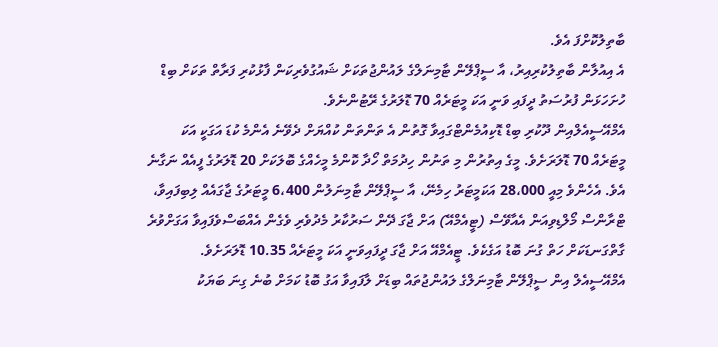ބާތިލުކޮށްފަ އެވެ.
އެ އިއުލާން ބާތިލުކުރިއިރު، އާ ސީޕްލޭން ޓާމިނަލްގެ ލައުންޖުތަކަށް ޝައުގުވެރިކަން ފާޅުކުރި ފަރާތް ތަކަށް ބިޑް ހުށަހަޅަން ފުރުސަތު ދީފައި ވަނީ އަކަ މީޓަރެއް 70 ޑޮލަރުގެ ރޭޓުންނެވެ.
އެމްއޭސީއެލްއިން ދޫކުރި ބިޑް ޑޮކިއުމެންޓްގައިވާ ގޮތުން އެ ތަންތަން ކުއްޔަށް ދެވޭނެ އެންމެ ކުޑަ އަގަކީ އަކަ މީޓަރެއް 70 ޑޮލަރަށެވެ. މީގެ އިތުރުން މި ތަނުން ހިދުމަތް ހޯދާ ކޮންމެ މީހެއްގެ ބޮލަކަށް 20 ޑޮލަރުގެ ފީއެއް ނަގާނެ އެވެ. އެހެންވެ މިއީ 28،000 އަކަމީޓަރު ހިމެނޭ، އާ ސީޕްލޭން ޓާމިނަލުން 6،400 މީޓަރުގެ ޖާގައެއް ލިބިފައިވާ، ޓްރާންސް މޯލްޑިވިއަން އެއާވޭސް (ޓީއެމްއޭ) އަށް ޖާގަ ދޭން ސަރުކާރު މެދުވެރި ވެގެން އެއްބަސްވެފައިވާ އަގަށްވުރެ ގާތްގަނޑަކަށް ހަތް ގުނަ ބޮޑު އަގެކެވެ. ޓީއެމްއޭ އަށް ޖާގަ ދީފައިވަނީ އަކަ މީޓަރެއް 10.35 ޑޮލަރަށެވެ.
އެމްއޭސީއެލް އިން ސީޕްލޭން ޓާމިނަލްގެ ލައުންޖުތައް ބިޑަށް ލާފައިވާ އަގު ބޮޑު ކަމަށް ބުނެ ގިނަ ބަޔަކު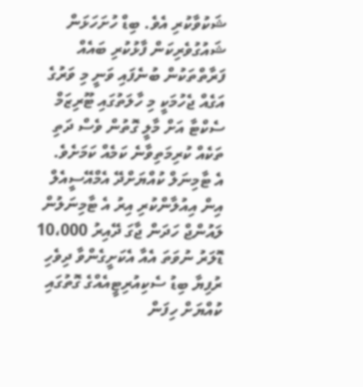ޝަކުވާކުރި އެވެ. ބިޑް ހުށަހަޅަން ޝައުގުވެރިކަން ފާޅުކުރި ބައެއް ފަރާތްތަކުން ބުނެފައި ވަނީ މި ވަރުގެ އަގެއް ޖެހުމަކީ މި ހާލަތުގައި ޓޫރިޒަމް ސެކްޓާ އަށް މާލީ ގޮތުން ވެސް ދަތި ތަކެއް ކުރިމަތިވާނެ ކަމެއް ކަމަށެވެ.
އެ ޓާމިނަލް ކުއްޔަށްދޭ އެމްއޭސީއެލް އިން އިއުލާންކުރި އިރު އެ ޓާމިނަލުން ލައުންޖް ހަދަން ޖާގަ ދޭއިރު 10،000 ޑޮލަރު ނުވަތަ އެއާ އެކަށީގެންވާ ދިވެހި ރުފިޔާ ބިޑު ސެކިއުރިޓީއެއްގެ ގޮތުގައި ކުއްޔަށް ހިފަން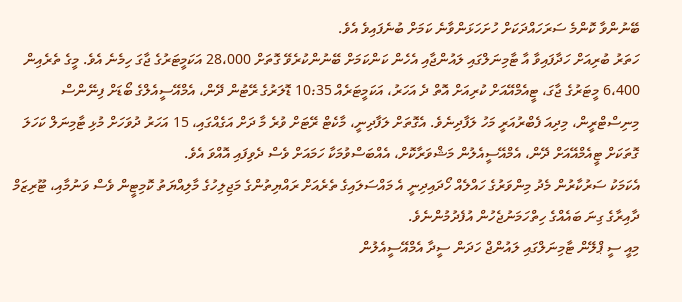ބޭނުންވާ ކޮންމެ ސަރަހައްދަކަށް ހުށަހަޅަންވާނެ ކަމަށް ބުނެފައިވެ އެވެ.
ހަތަރު ބުރިއަށް ހަދާފައިވާ އާ ޓާމިނަލްގައި ލައުންޖާއި އެހެން ކަންކަމަށް ބޭނުންކުރެވޭ ގޮތަށް 28،000 އަކަމީޓަރުގެ ޖާގަ ހިމެނެ އެވެ. މީގެ ތެރެއިން 6،400 މީޓަރުގެ ޖާގަ، ޓީއެމްއޭއަށް ކުރިއަށް އޮތް ދެ އަހަރު، އަކަމީޓަރެއް 10:35 ޑޮލަރުގެ ރޭޓުން ދޭން، އެމްއޭސީއެލްގެ ބޯޑަށް ފިނޭންސް މިނިސްޓްރީން، މިދިއަ ފެބްރުއަރީ މަހު ލަފާދިނެވެ. އެގޮތަށް ލަފާދިނީ، މާކެޓް ރޭޓަށް ވުރެ މާ ދަށް އަގެއްގައި، 15 އަހަރު ދުވަހަށް މުޅި ޓާމިނަލް ކަހަލަ ގޮތަކަށް ޓީއެމްއޭއަށް ދޭން، އެމްއޭސީއެލުން މަޝްވަރާކޮށް، އެއްބަސްވުމަކާ ހަމައަށް ވެސް ދެވިފައި އޮއްވަ އެވެ.
އެކަމަކު ސަރުކާރުން މެދު މިންވަރުގެ ހައްލެއް ހޯދައިދިނީ އެ މައްސަލައިގެ ތެރެއަށް ރައްޔިތުންގެ މަޖިލިހުގެ މާލިއްޔަތު ކޮމިޓީން ވެސް ވަނުމާއި، ޓޫރިޒަމް ދާއިރާގެ ގިނަ ބައެއްގެ ހިތްހަމަނުޖެހުން އުފެދުމުންނެވެ.
މިއީ ސީ ޕްލޭން ޓާމިނަލްގައި ލައުންޖް ހަދަން ސީދާ އެމްއޭސީއެލުން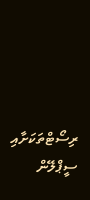ރިސޯޓްތަކަށާއި ސީޕްލޭން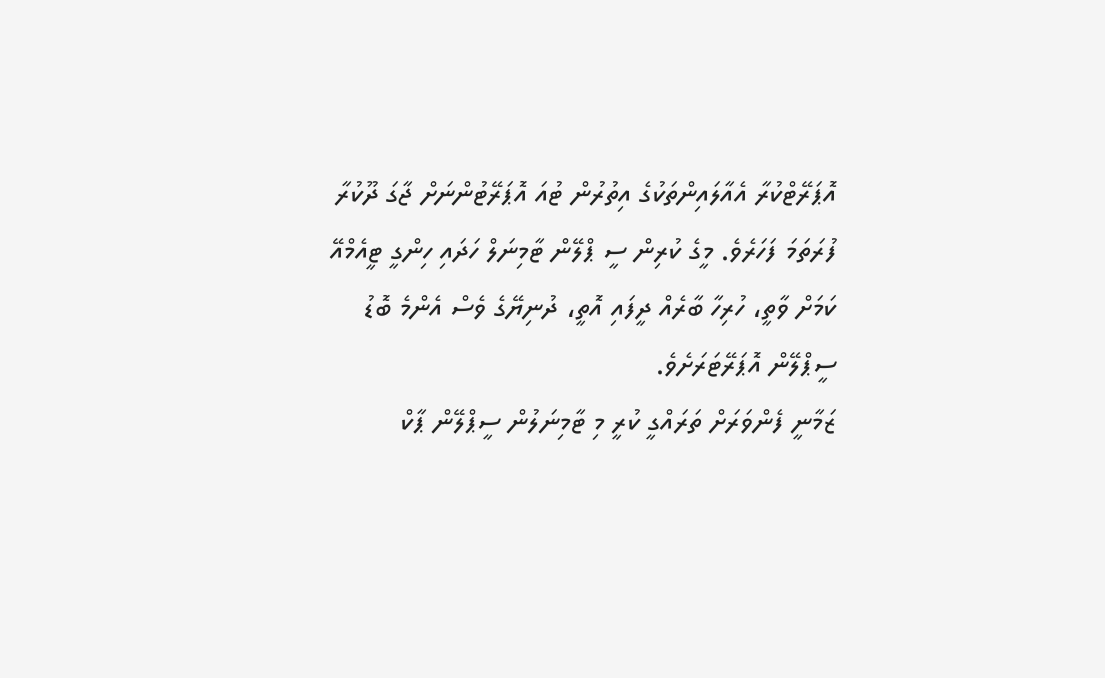އޮޕަރޭޓްކުރާ އެއާލައިންތަކުގެ އިތުރުން ޓުއަ އޮޕަރޭޓުންނަށް ޖާގަ ދޫކުރާ ފުރަތަމަ ފަހަރެވެ. މީގެ ކުރިން ސީ ޕްލޭން ޓާމިނަލް ހަދައި ހިންގީ ޓީއެމްއޭ ކަމަށް ވާތީ، ހުރިހާ ބާރެއް ދީފައި އޮތީ، ދުނިޔޭގެ ވެސް އެންމެ ބޮޑު ސީޕްލޭން އޮޕަރޭޓަރަށެވެ.
ޒަމާނީ ފެންވަރަށް ތަރައްގީ ކުރީ މި ޓާމިނަލުން ސީޕްލޭން ޕާކް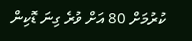ކުރުމަށް 80 އަށް ވުރެ ގިނަ ޑޮކިން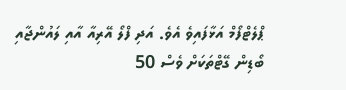ޕްލެޓްފޯމް އަޅާފައިވެ އެވެ. އަދި ފްލޯ އޭރިއާ އާއި ލައުންޖާއި ބޯޑިން ގޭޓްތަކަށް ވެސް 50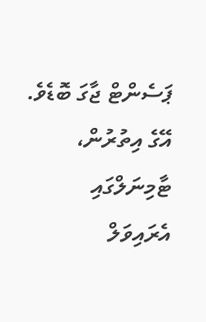ޕަސެންޓް ޖާގަ ބޮޑެވެ. އޭގެ އިތުރުން، ޓާމިނަލްގައި އެރައިވަލް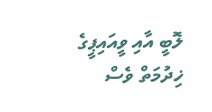ލޮބީ އާއި ވީއައިޕީގެ ޚިދުމަތް ވެސް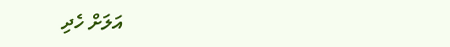އަލަށް ހެދި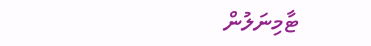ޓާމިނަލުން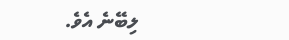ލިބޭނެ އެވެ.